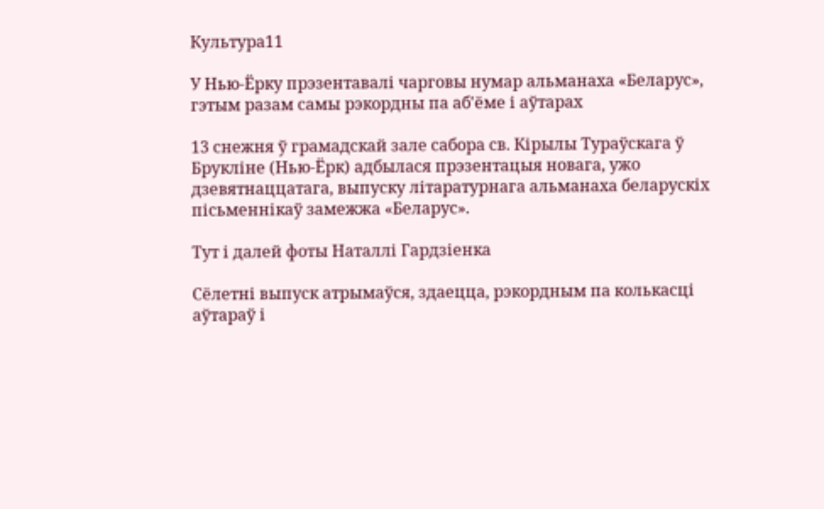Культура11

У Нью-Ёрку прэзентавалі чарговы нумар альманаха «Беларус», гэтым разам самы рэкордны па аб'ёме і аўтарах

13 снежня ў грамадскай зале сабора св. Кірылы Тураўскага ў Брукліне (Нью-Ёрк) адбылася прэзентацыя новага, ужо дзевятнаццатага, выпуску літаратурнага альманаха беларускіх пісьменнікаў замежжа «Беларус».

Тут і далей фоты Наталлі Гардзіенка

Сёлетні выпуск атрымаўся, здаецца, рэкордным па колькасці аўтараў і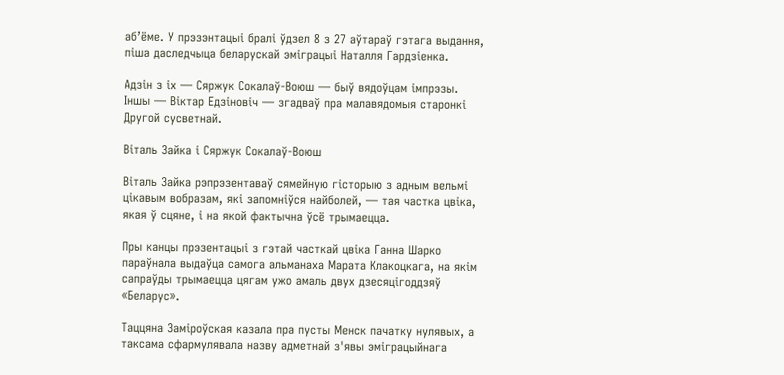аб’ёме. У прэзэнтацыі бралі ўдзел 8 з 27 аўтараў гэтага выдання, піша даследчыца беларускай эміграцыі Наталля Гардзіенка.

Адзін з іх — Сяржук Сокалаў-Воюш — быў вядоўцам імпрэзы. Іншы — Віктар Едзіновіч — згадваў пра малавядомыя старонкі Другой сусветнай.

Віталь Зайка і Сяржук Сокалаў-Воюш

Віталь Зайка рэпрэзентаваў сямейную гісторыю з адным вельмі цікавым вобразам, які запомніўся найболей, — тая частка цвіка, якая ў сцяне, і на якой фактычна ўсё трымаецца.

Пры канцы прэзентацыі з гэтай часткай цвіка Ганна Шарко параўнала выдаўца самога альманаха Марата Клакоцкага, на якім сапраўды трымаецца цягам ужо амаль двух дзесяцігоддзяў «Беларус».

Таццяна Заміроўская казала пра пусты Менск пачатку нулявых, а таксама сфармулявала назву адметнай з'явы эміграцыйнага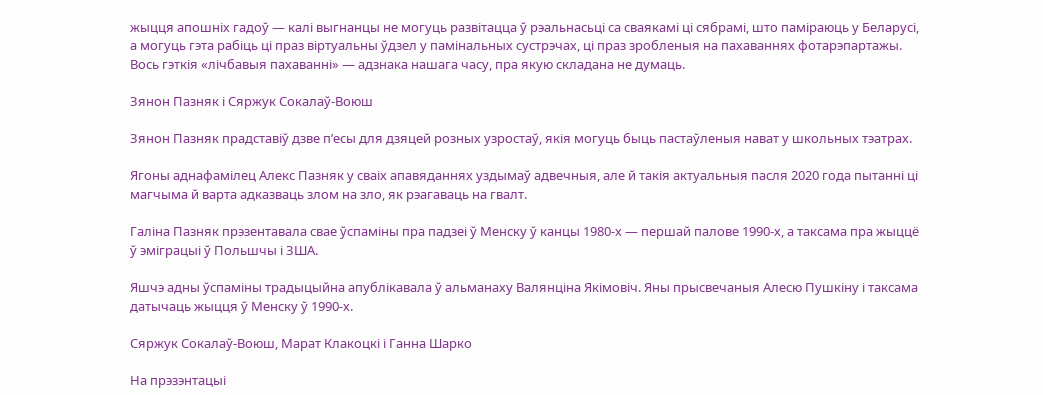жыцця апошніх гадоў — калі выгнанцы не могуць развітацца ў рэальнасьці са сваякамі ці сябрамі, што паміраюць у Беларусі, а могуць гэта рабіць ці праз віртуальны ўдзел у памінальных сустрэчах, ці праз зробленыя на пахаваннях фотарэпартажы. Вось гэткія «лічбавыя пахаванні» — адзнака нашага часу, пра якую складана не думаць.

Зянон Пазняк і Сяржук Сокалаў-Воюш

Зянон Пазняк прадставіў дзве п’есы для дзяцей розных узростаў, якія могуць быць пастаўленыя нават у школьных тэатрах.

Ягоны аднафамілец Алекс Пазняк у сваіх апавяданнях уздымаў адвечныя, але й такія актуальныя пасля 2020 года пытанні ці магчыма й варта адказваць злом на зло, як рэагаваць на гвалт.

Галіна Пазняк прэзентавала свае ўспаміны пра падзеі ў Менску ў канцы 1980‑х — першай палове 1990-х, а таксама пра жыццё ў эміграцыі ў Польшчы і ЗША.

Яшчэ адны ўспаміны традыцыйна апублікавала ў альманаху Валянціна Якімовіч. Яны прысвечаныя Алесю Пушкіну і таксама датычаць жыцця ў Менску ў 1990-х.

Сяржук Сокалаў-Воюш, Марат Клакоцкі і Ганна Шарко

На прэзэнтацыі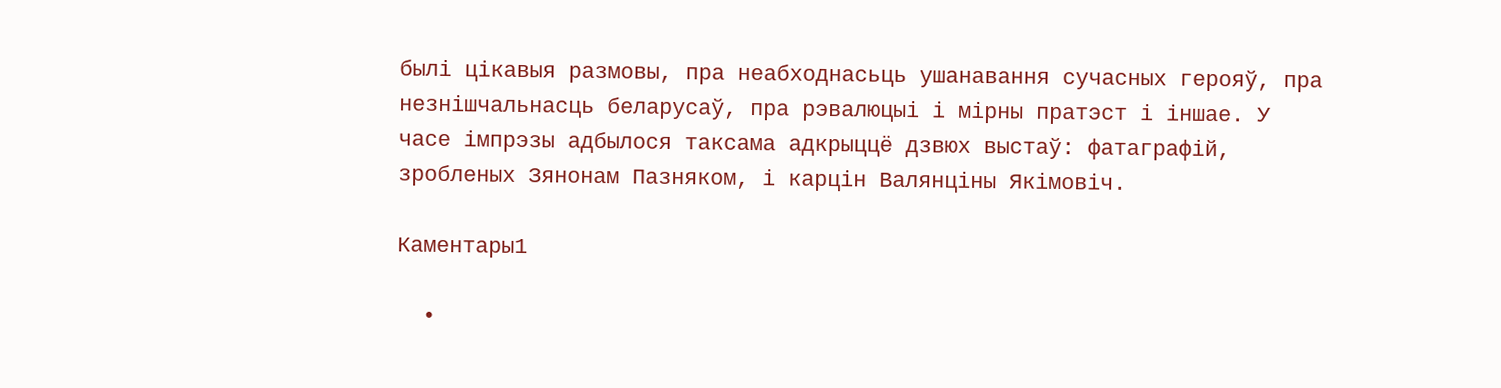былі цікавыя размовы, пра неабходнасьць ушанавання сучасных герояў, пра незнішчальнасць беларусаў, пра рэвалюцыі і мірны пратэст і іншае. У часе імпрэзы адбылося таксама адкрыццё дзвюх выстаў: фатаграфій, зробленых Зянонам Пазняком, і карцін Валянціны Якімовіч.

Каментары1

  •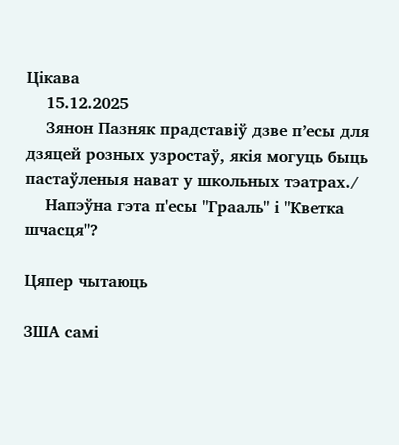Цікава
    15.12.2025
    Зянон Пазняк прадставіў дзве п’есы для дзяцей розных узростаў, якія могуць быць пастаўленыя нават у школьных тэатрах./
    Напэўна гэта п'есы "Грааль" і "Кветка шчасця"?

Цяпер чытаюць

ЗША самі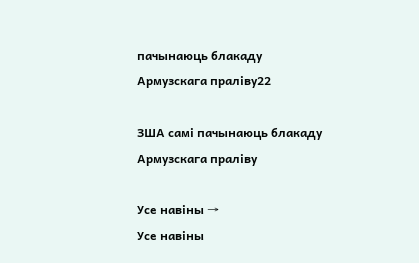пачынаюць блакаду Армузскага праліву22

ЗША самі пачынаюць блакаду Армузскага праліву

Усе навіны →
Усе навіны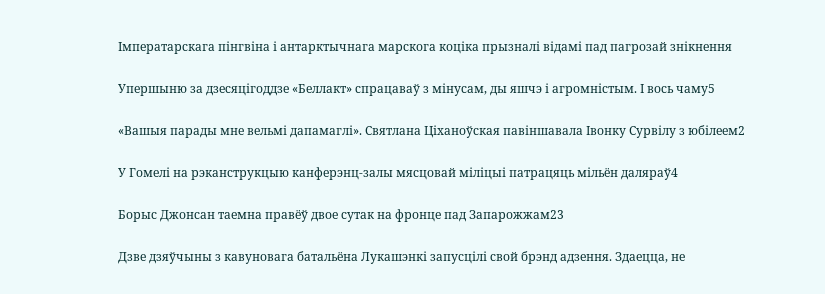Імператарскага пінгвіна і антарктычнага марскога коціка прызналі відамі пад пагрозай знікнення

Упершыню за дзесяцігоддзе «Беллакт» спрацаваў з мінусам, ды яшчэ і агромністым. І вось чаму5

«Вашыя парады мне вельмі дапамаглі». Святлана Ціханоўская павіншавала Івонку Сурвілу з юбілеем2

У Гомелі на рэканструкцыю канферэнц-залы мясцовай міліцыі патрацяць мільён даляраў4

Борыс Джонсан таемна правёў двое сутак на фронце пад Запарожжам23

Дзве дзяўчыны з кавуновага батальёна Лукашэнкі запусцілі свой брэнд адзення. Здаецца, не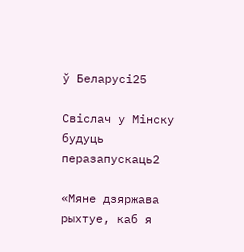ў Беларусі25

Свіслач у Мінску будуць перазапускаць2

«Мяне дзяржава рыхтуе, каб я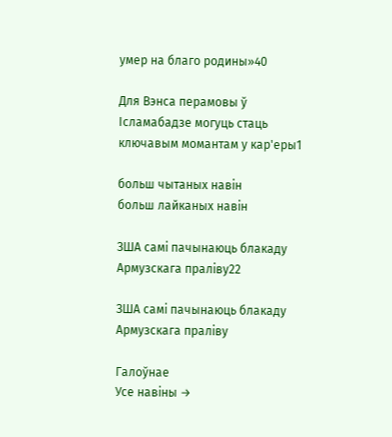умер на благо родины»40

Для Вэнса перамовы ў Ісламабадзе могуць стаць ключавым момантам у кар'еры1

больш чытаных навін
больш лайканых навін

ЗША самі пачынаюць блакаду Армузскага праліву22

ЗША самі пачынаюць блакаду Армузскага праліву

Галоўнае
Усе навіны →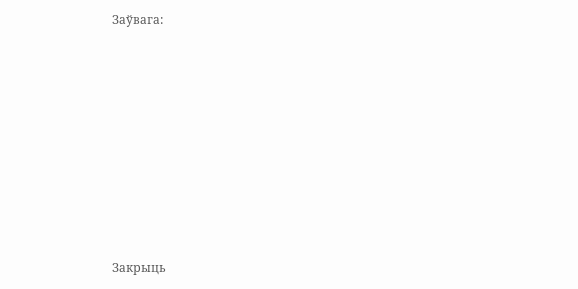Заўвага:









Закрыць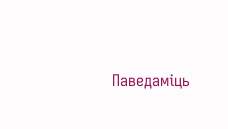Паведаміць